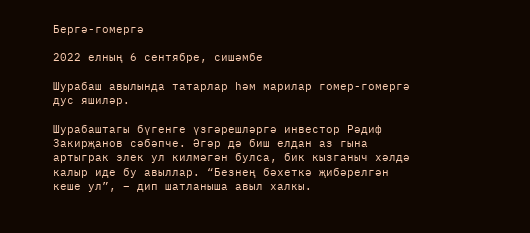Бергә-гомергә

2022 елның 6 сентябре, сишәмбе

Шурабаш авылында татарлар һәм марилар гомер-гомергә дус яшиләр.

Шурабаштагы бүгенге үзгәрешләргә инвестор Рәдиф Закирҗанов сәбәпче. Әгәр дә биш елдан аз гына артыграк элек ул килмәгән булса, бик кызганыч хәлдә калыр иде бу авыллар. “Безнең бәхеткә җибәрелгән кеше ул”, – дип шатланыша авыл халкы.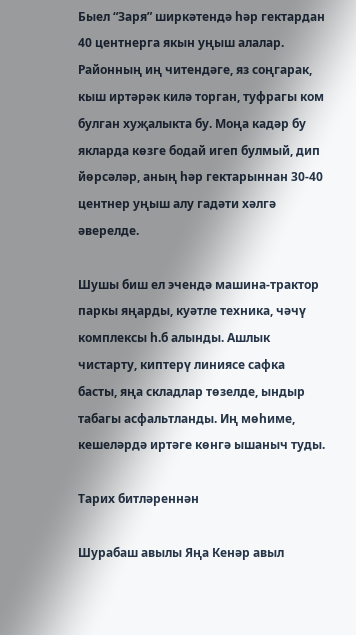Быел “Заря” ширкәтендә һәр гектардан 40 центнерга якын уңыш алалар. Районның иң читендәге, яз соңгарак, кыш иртәрәк килә торган, туфрагы ком булган хуҗалыкта бу. Моңа кадәр бу якларда көзге бодай игеп булмый, дип йөрсәләр, аның һәр гектарыннан 30-40 центнер уңыш алу гадәти хәлгә әверелде.

Шушы биш ел эчендә машина-трактор паркы яңарды, куәтле техника, чәчү комплексы һ.б алынды. Ашлык чистарту, киптерү линиясе сафка басты, яңа складлар төзелде, ындыр табагы асфальтланды. Иң мөһиме, кешеләрдә иртәге көнгә ышаныч туды.

Тарих битләреннән

Шурабаш авылы Яңа Кенәр авыл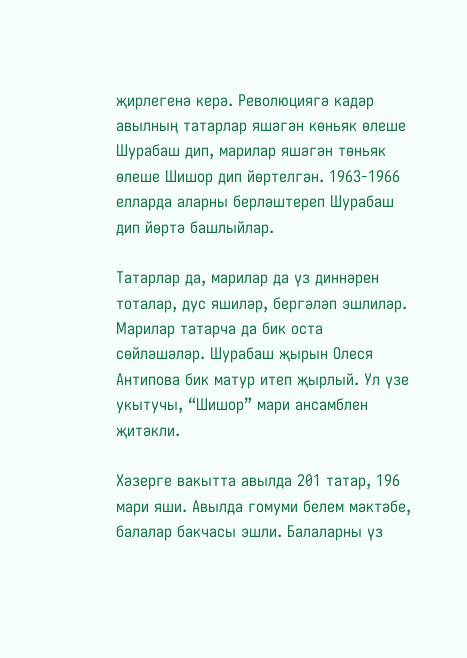җирлегенә керә. Революциягә кадәр авылның татарлар яшәгән көньяк өлеше Шурабаш дип, марилар яшәгән төньяк өлеше Шишор дип йөртелгән. 1963-1966 елларда аларны берләштереп Шурабаш дип йөртә башлыйлар.

Татарлар да, марилар да үз диннәрен тоталар, дус яшиләр, бергәләп эшлиләр. Марилар татарча да бик оста сөйләшәләр. Шурабаш җырын Олеся Антипова бик матур итеп җырлый. Ул үзе укытучы, “Шишор” мари ансамблен җитәкли.

Хәзерге вакытта авылда 201 татар, 196 мари яши. Авылда гомуми белем мәктәбе, балалар бакчасы эшли. Балаларны үз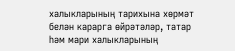халыкларының тарихына хөрмәт белән карарга өйрәтәләр, татар һәм мари халыкларының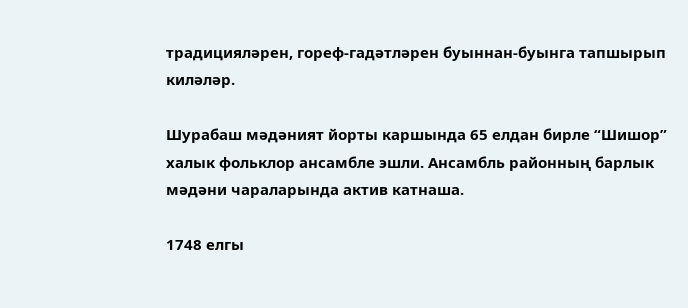традицияләрен, гореф-гадәтләрен буыннан-буынга тапшырып киләләр.

Шурабаш мәдәният йорты каршында 65 елдан бирле “Шишор” халык фольклор ансамбле эшли. Ансамбль районның барлык мәдәни чараларында актив катнаша.

1748 елгы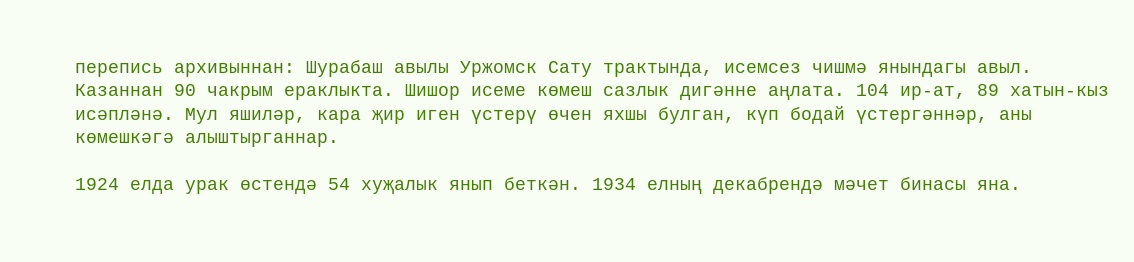перепись архивыннан: Шурабаш авылы Уржомск Сату трактында, исемсез чишмә янындагы авыл. Казаннан 90 чакрым ераклыкта. Шишор исеме көмеш сазлык дигәнне аңлата. 104 ир-ат, 89 хатын-кыз исәпләнә. Мул яшиләр, кара җир иген үстерү өчен яхшы булган, күп бодай үстергәннәр, аны көмешкәгә алыштырганнар.

1924 елда урак өстендә 54 хуҗалык янып беткән. 1934 елның декабрендә мәчет бинасы яна.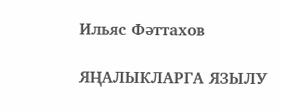Ильяс Фәттахов

ЯҢАЛЫКЛАРГА ЯЗЫЛУ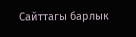Сайттагы барлык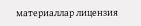материаллар лицензия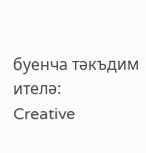буенча тәкъдим ителә:
Creative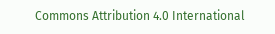Commons Attribution 4.0 International